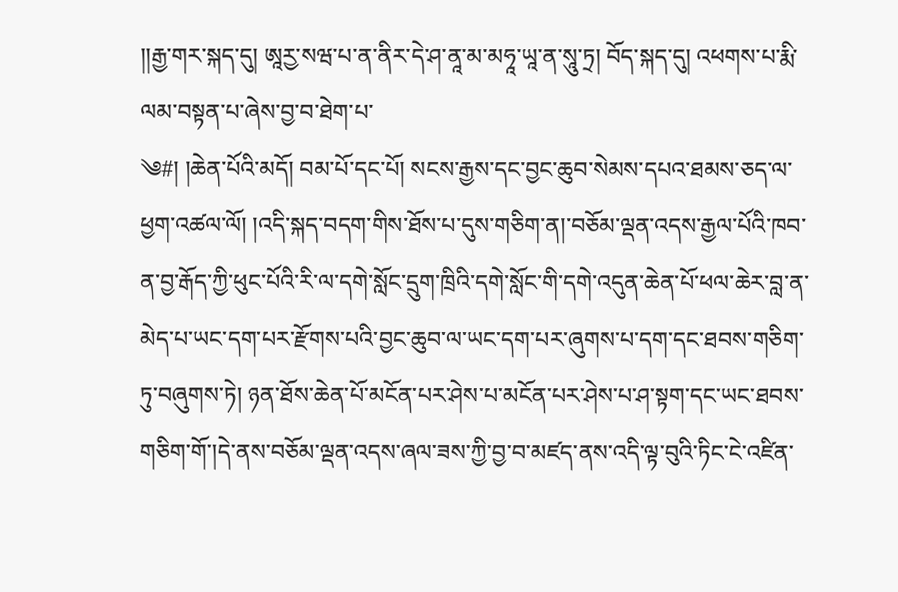།།རྒྱ་གར་སྐད་དུ། ཨཱརྱ་སཝ་པ་ན་ནིར་དེ་ཤ་ནཱ་མ་མཧཱ་ཡཱ་ན་སཱུ་ཏྲ། བོད་སྐད་དུ། འཕགས་པ་རྨི་ལམ་བསྟན་པ་ཞེས་བྱ་བ་ཐེག་པ་
༄#། །ཆེན་པོའི་མདོ། བམ་པོ་དང་པོ། སངས་རྒྱས་དང་བྱང་ཆུབ་སེམས་དཔའ་ཐམས་ཅད་ལ་ཕྱག་འཚལ་ལོ། །འདི་སྐད་བདག་གིས་ཐོས་པ་དུས་གཅིག་ན།་བཅོམ་ལྡན་འདས་རྒྱལ་པོའི་ཁབ་ན་བྱ་རྒོད་ཀྱི་ཕུང་པོའི་རི་ལ་དགེ་སློང་དྲུག་ཁྲིའི་དགེ་སློང་གི་དགེ་འདུན་ཆེན་པོ་ཕལ་ཆེར་བླ་ན་མེད་པ་ཡང་དག་པར་རྫོགས་པའི་བྱང་ཆུབ་ལ་ཡང་དག་པར་ཞུགས་པ་དག་དང་ཐབས་གཅིག་ཏུ་བཞུགས་ཏེ། ཉན་ཐོས་ཆེན་པོ་མངོན་པར་ཤེས་པ་མངོན་པར་ཤེས་པ་ཤ་སྟག་དང་ཡང་ཐབས་གཅིག་གོ་།དེ་ནས་བཅོམ་ལྡན་འདས་ཞལ་ཟས་ཀྱི་བྱ་བ་མཛད་ནས་འདི་ལྟ་བུའི་ཏིང་ངེ་འཛིན་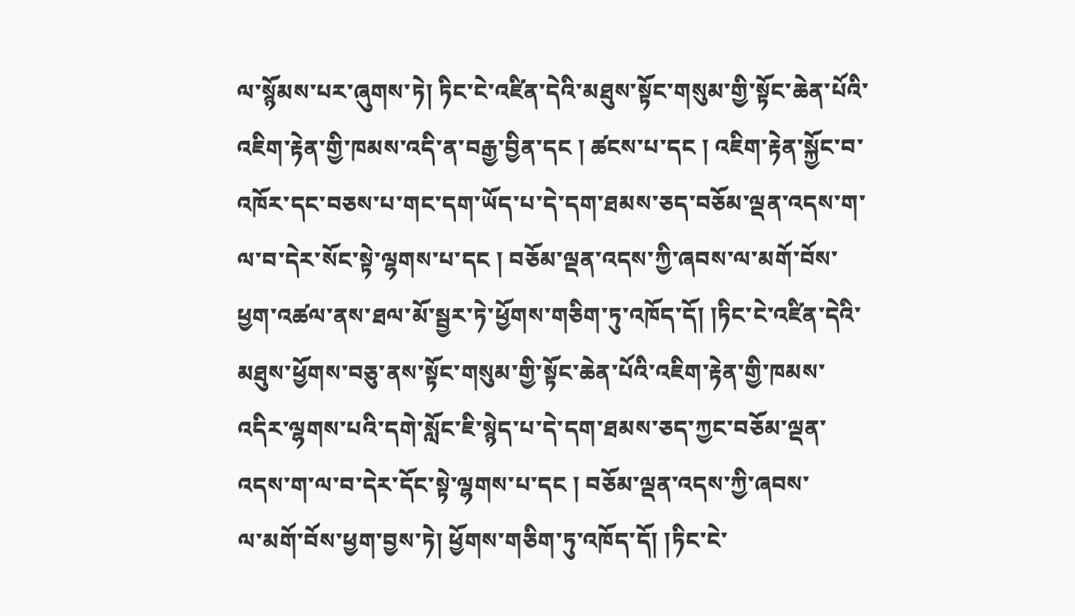ལ་སྙོམས་པར་ཞུགས་ཏེ། ཏིང་ངེ་འཛིན་དེའི་མཐུས་སྟོང་གསུམ་གྱི་སྟོང་ཆེན་པོའི་འཇིག་རྟེན་གྱི་ཁམས་འདི་ན་བརྒྱ་བྱིན་དང ། ཚངས་པ་དང ། འཇིག་རྟེན་སྐྱོང་བ་འཁོར་དང་བཅས་པ་གང་དག་ཡོད་པ་དེ་དག་ཐམས་ཅད་བཅོམ་ལྡན་འདས་ག་ལ་བ་དེར་སོང་སྟེ་ལྷགས་པ་དང ། བཅོམ་ལྡན་འདས་ཀྱི་ཞབས་ལ་མགོ་བོས་ཕྱག་འཚལ་ནས་ཐལ་མོ་སྦྱར་ཏེ་ཕྱོགས་གཅིག་ཏུ་འཁོད་དོ། །ཏིང་ངེ་འཛིན་དེའི་མཐུས་ཕྱོགས་བཅུ་ནས་སྟོང་གསུམ་གྱི་སྟོང་ཆེན་པོའི་འཇིག་རྟེན་གྱི་ཁམས་འདིར་ལྷགས་པའི་དགེ་སློང་ཇི་སྙེད་པ་དེ་དག་ཐམས་ཅད་ཀྱང་བཅོམ་ལྡན་འདས་ག་ལ་བ་དེར་དོང་སྟེ་ལྷགས་པ་དང ། བཅོམ་ལྡན་འདས་ཀྱི་ཞབས་
ལ་མགོ་བོས་ཕྱག་བྱས་ཏེ། ཕྱོགས་གཅིག་ཏུ་འཁོད་དོ། །ཏིང་ངེ་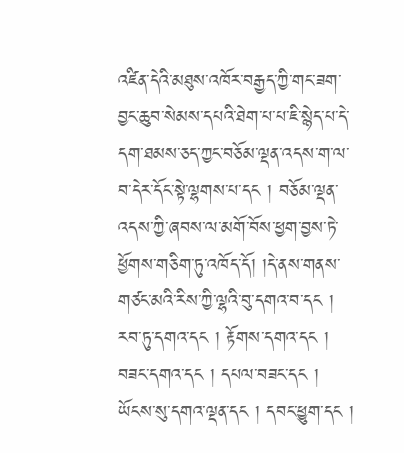འཛིན་དེའི་མཐུས་འཁོར་བརྒྱད་ཀྱི་གང་ཟག་བྱང་ཆུབ་སེམས་དཔའི་ཐེག་པ་པ་ཇི་སྙེད་པ་དེ་དག་ཐམས་ཅད་ཀྱང་བཅོམ་ལྡན་འདས་ག་ལ་བ་དེར་དོང་སྟེ་ལྷགས་པ་དང ། བཅོམ་ལྡན་འདས་ཀྱི་ཞབས་ལ་མགོ་བོས་ཕྱག་བྱས་ཏེ་ཕྱོགས་གཅིག་ཏུ་འཁོད་དོ། །དེ་ནས་གནས་གཙང་མའི་རིས་ཀྱི་ལྷའི་བུ་དགའ་བ་དང ། རབ་ཏུ་དགའ་དང ། རྟོགས་དགའ་དང ། བཟང་དགའ་དང ། དཔལ་བཟང་དང ། ཡོངས་སུ་དགའ་ལྡན་དང ། དབང་ཕྱུག་དང །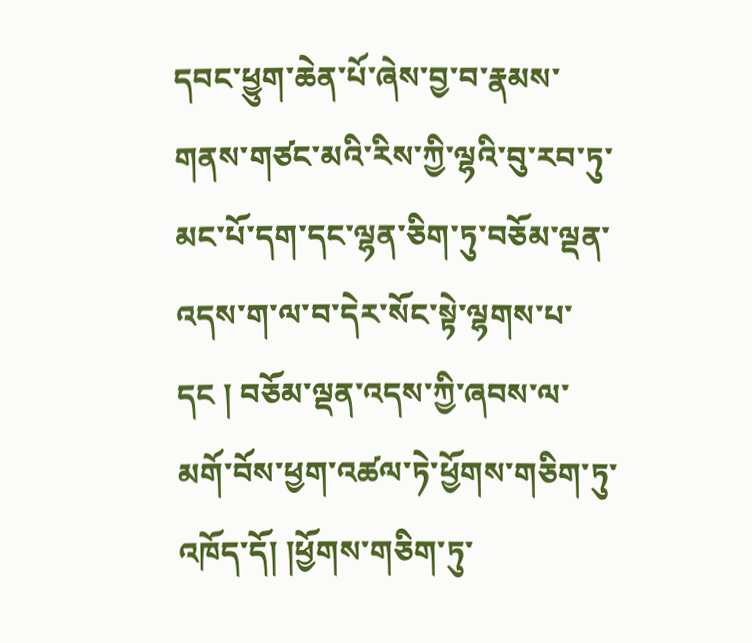དབང་ཕྱུག་ཆེན་པོ་ཞེས་བྱ་བ་རྣམས་གནས་གཙང་མའི་རིས་ཀྱི་ལྷའི་བུ་རབ་ཏུ་མང་པོ་དག་དང་ལྷན་ཅིག་ཏུ་བཅོམ་ལྡན་འདས་ག་ལ་བ་དེར་སོང་སྟེ་ལྷགས་པ་དང ། བཅོམ་ལྡན་འདས་ཀྱི་ཞབས་ལ་མགོ་བོས་ཕྱག་འཚལ་ཏེ་ཕྱོགས་གཅིག་ཏུ་འཁོད་དོ། །ཕྱོགས་གཅིག་ཏུ་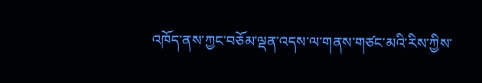འཁོད་ནས་ཀྱང་བཅོམ་ལྡན་འདས་ལ་གནས་གཙང་མའི་རིས་ཀྱིས་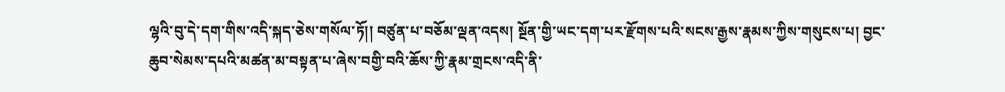ལྷའི་བུ་དེ་དག་གིས་འདི་སྐད་ཅེས་གསོལ་ཏོ།། བཙུན་པ་བཅོམ་ལྡན་འདས། སྔོན་གྱི་ཡང་དག་པར་རྫོགས་པའི་སངས་རྒྱས་རྣམས་ཀྱིས་གསུངས་པ། བྱང་ཆུབ་སེམས་དཔའི་མཚན་མ་བསྟན་པ་ཞེས་བགྱི་བའི་ཆོས་ཀྱི་རྣམ་གྲངས་འདི་ནི་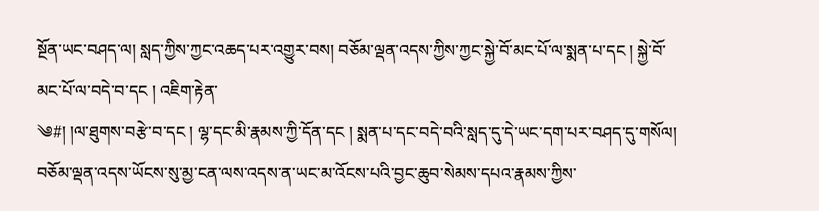སྔོན་ཡང་བཤད་ལ། སླད་ཀྱིས་ཀྱང་འཆད་པར་འགྱུར་བས། བཅོམ་ལྡན་འདས་ཀྱིས་ཀྱང་སྐྱེ་བོ་མང་པོ་ལ་སྨན་པ་དང ། སྐྱེ་བོ་མང་པོ་ལ་བདེ་བ་དང ། འཇིག་རྟེན་
༄#། །ལ་ཐུགས་བརྩེ་བ་དང ། ལྷ་དང་མི་རྣམས་ཀྱི་དོན་དང ། སྨན་པ་དང་བདེ་བའི་སླད་དུ་དེ་ཡང་དག་པར་བཤད་དུ་གསོལ། བཅོམ་ལྡན་འདས་ཡོངས་སུ་མྱ་ངན་ལས་འདས་ན་ཡང་མ་འོངས་པའི་བྱང་ཆུབ་སེམས་དཔའ་རྣམས་ཀྱིས་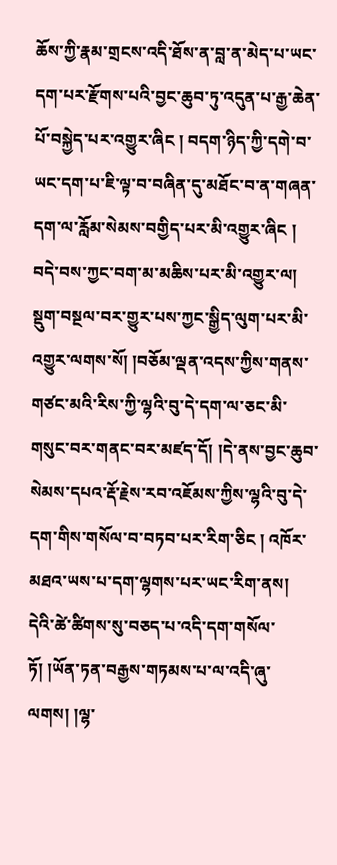ཆོས་ཀྱི་རྣམ་གྲངས་འདི་ཐོས་ན་བླ་ན་མེད་པ་ཡང་དག་པར་རྫོགས་པའི་བྱང་ཆུབ་ཏུ་འདུན་པ་རྒྱ་ཆེན་པོ་བསྐྱེད་པར་འགྱུར་ཞིང ། བདག་ཉིད་ཀྱི་དགེ་བ་ཡང་དག་པ་ཇི་ལྟ་བ་བཞིན་དུ་མཐོང་བ་ན་གཞན་དག་ལ་རློམ་སེམས་བགྱིད་པར་མི་འགྱུར་ཞིང ། བདེ་བས་ཀྱང་བག་མ་མཆིས་པར་མི་འགྱུར་ལ། སྡུག་བསྔལ་བར་གྱུར་པས་ཀྱང་སྒྱིད་ལུག་པར་མི་འགྱུར་ལགས་སོ། །བཅོམ་ལྡན་འདས་ཀྱིས་གནས་གཙང་མའི་རིས་ཀྱི་ལྷའི་བུ་དེ་དག་ལ་ཅང་མི་གསུང་བར་གནང་བར་མཛད་དོ། །དེ་ནས་བྱང་ཆུབ་སེམས་དཔའ་རྡོ་རྗེས་རབ་འཇོམས་ཀྱིས་ལྷའི་བུ་དེ་དག་གིས་གསོལ་བ་བཏབ་པར་རིག་ཅིང ། འཁོར་མཐའ་ཡས་པ་དག་ལྷགས་པར་ཡང་རིག་ནས། དེའི་ཚེ་ཚིགས་སུ་བཅད་པ་འདི་དག་གསོལ་ཏོ། །ཡོན་ཏན་བརྒྱས་གཏམས་པ་ལ་འདི་ཞུ་ལགས། །ལྷ་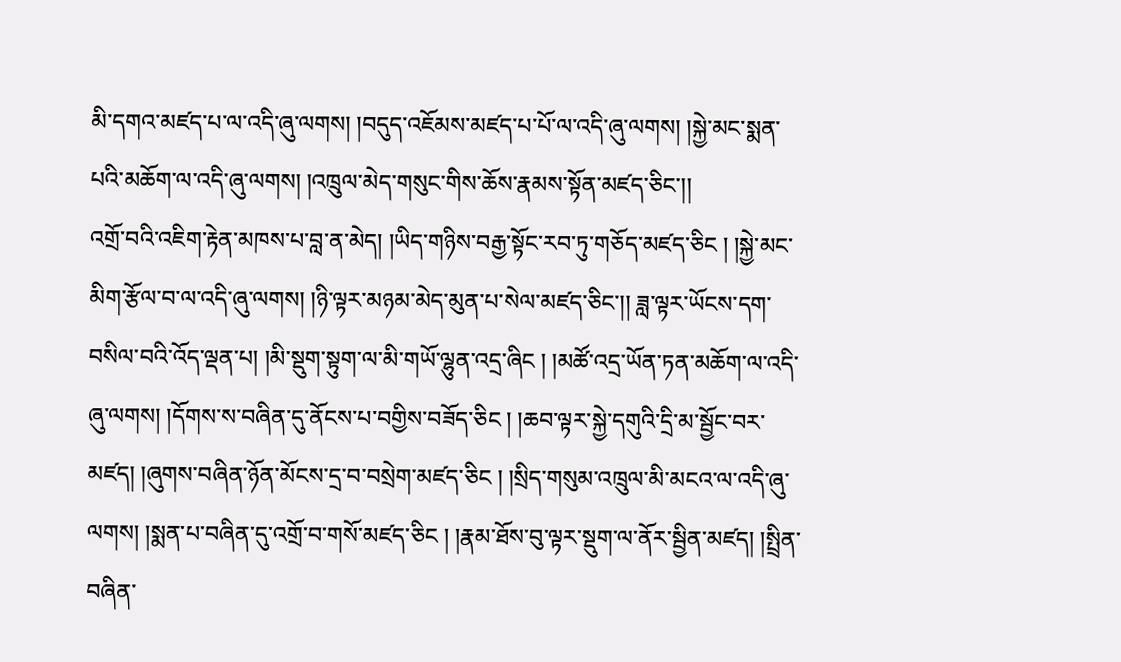མི་དགའ་མཛད་པ་ལ་འདི་ཞུ་ལགས། །བདུད་འཇོམས་མཛད་པ་པོ་ལ་འདི་ཞུ་ལགས། །སྐྱེ་མང་སྨན་པའི་མཆོག་ལ་འདི་ཞུ་ལགས། །འཁྲུལ་མེད་གསུང་གིས་ཆོས་རྣམས་སྟོན་མཛད་ཅིང་།།
འགྲོ་བའི་འཇིག་རྟེན་མཁས་པ་བླ་ན་མེད། །ཡིད་གཉིས་བརྒྱ་སྟོང་རབ་ཏུ་གཅོད་མཛད་ཅིང ། །སྐྱེ་མང་མིག་རྩོལ་བ་ལ་འདི་ཞུ་ལགས། །ཉི་ལྟར་མཉམ་མེད་མུན་པ་སེལ་མཛད་ཅིང་།། ཟླ་ལྟར་ཡོངས་དག་བསིལ་བའི་འོད་ལྡན་པ། །མི་སྡུག་སྟུག་ལ་མི་གཡོ་ལྷུན་འདྲ་ཞིང ། །མཚོ་འདྲ་ཡོན་ཏན་མཆོག་ལ་འདི་ཞུ་ལགས། །དོགས་ས་བཞིན་དུ་ནོངས་པ་བགྱིས་བཟོད་ཅིང ། །ཆབ་ལྟར་སྐྱེ་དགུའི་དྲི་མ་སྦྱོང་བར་མཛད། །ཞུགས་བཞིན་ཉོན་མོངས་དྲ་བ་བསྲེག་མཛད་ཅིང ། །སྲིད་གསུམ་འཁྲུལ་མི་མངའ་ལ་འདི་ཞུ་ལགས། །སྨན་པ་བཞིན་དུ་འགྲོ་བ་གསོ་མཛད་ཅིང ། །རྣམ་ཐོས་བུ་ལྟར་སྡུག་ལ་ནོར་སྦྱིན་མཛད། །སྤྲིན་བཞིན་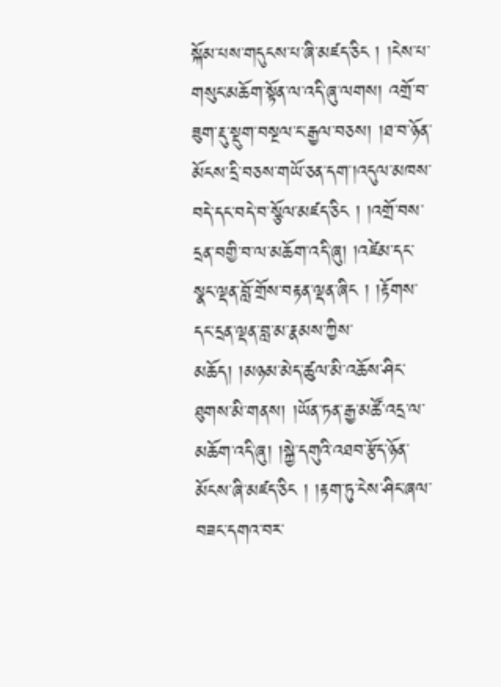སྐོམ་པས་གདུངས་པ་ཞི་མཛད་ཅིང ། །ངེས་པ་གསུང་མཆོག་སྟོན་ལ་འདི་ཞུ་ལགས། འགྲོ་བ་ཟུག་རྡུ་སྡུག་བསྔལ་ང་རྒྱལ་བཅས། །ཐ་བ་ཉོན་མོངས་དྲི་བཅས་གཡོ་ཅན་དག་།འདུལ་མཁས་བདེ་དང་བདེ་བ་སྩོལ་མཛད་ཅིང ། །འགྲོ་བས་དྲན་བགྱི་བ་ལ་མཆོག་འདི་ཞུ། །འཛེམ་དང་སྣང་ལྡན་བློ་གྲོས་བརྟན་ལྡན་ཞིང ། །རྟོགས་དང་དྲན་ལྡན་བླ་མ་རྣམས་ཀྱིས་མཆོད། །མཉམ་མེད་ཚུལ་མི་འཆོས་ཤིང་ཐུགས་མི་གནས། །ཡོན་ཏན་རྒྱ་མཚོ་འདྲ་ལ་མཆོག་འདི་ཞུ། །སྐྱེ་དགུའི་འཐབ་རྩོད་ཉོན་མོངས་ཞི་མཛད་ཅིང ། །རྟག་ཏུ་ངེས་ཤིང་ཞལ་བཟང་དགའ་བར་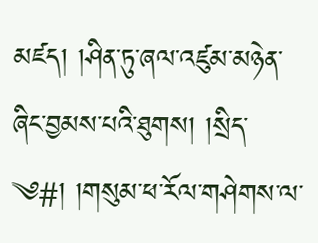མཛད། །ཤིན་ཏུ་ཞལ་འཛུམ་མཉེན་ཞིང་བྱམས་པའི་ཐུགས། །སྲིད་
༄#། །གསུམ་ཕ་རོལ་གཤེགས་ལ་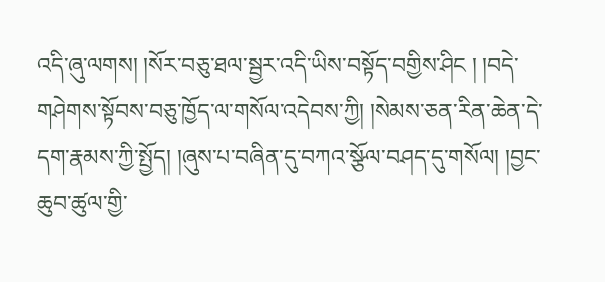འདི་ཞུ་ལགས། །སོར་བཅུ་ཐལ་སྦྱར་འདི་ཡིས་བསྟོད་བགྱིས་ཤིང ། །བདེ་གཤེགས་སྟོབས་བཅུ་ཁྱོད་ལ་གསོལ་འདེབས་ཀྱི། །སེམས་ཅན་རིན་ཆེན་དེ་དག་རྣམས་ཀྱི་སྤྱོད། །ཞུས་པ་བཞིན་དུ་བཀའ་སྩོལ་བཤད་དུ་གསོལ། །བྱང་ཆུབ་ཚུལ་གྱི་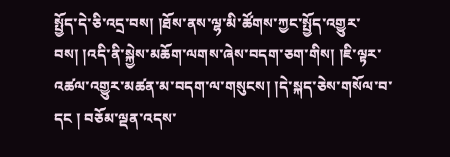སྤྱོད་དེ་ཅི་འདྲ་བས། །ཐོས་ནས་ལྷ་མི་ཚོགས་ཀྱང་སྤྱོད་འགྱུར་བས། །འདི་ནི་སྐྱེས་མཆོག་ལགས་ཞེས་བདག་ཅག་གིས། །ཇི་ལྟར་འཚལ་འགྱུར་མཚན་མ་བདག་ལ་གསུངས། །དེ་སྐད་ཅེས་གསོལ་བ་དང ། བཅོམ་ལྡན་འདས་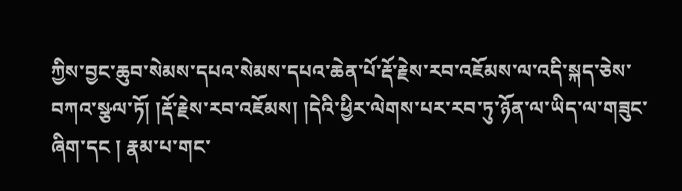ཀྱིས་བྱང་ཆུབ་སེམས་དཔའ་སེམས་དཔའ་ཆེན་པོ་རྡོ་རྗེས་རབ་འཇོམས་ལ་འདི་སྐད་ཅེས་བཀའ་སྩལ་ཏོ། །རྡོ་རྗེས་རབ་འཇོམས། །དེའི་ཕྱིར་ལེགས་པར་རབ་ཏུ་ཉོན་ལ་ཡིད་ལ་གཟུང་ཞིག་དང ། རྣམ་པ་གང་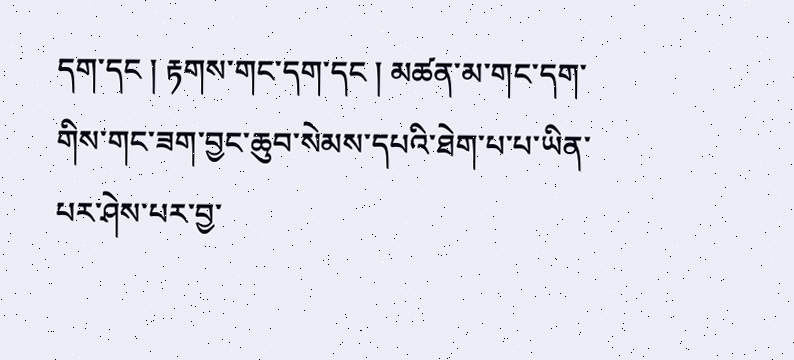དག་དང ། རྟགས་གང་དག་དང ། མཚན་མ་གང་དག་གིས་གང་ཟག་བྱང་ཆུབ་སེམས་དཔའི་ཐེག་པ་པ་ཡིན་པར་ཤེས་པར་བྱ་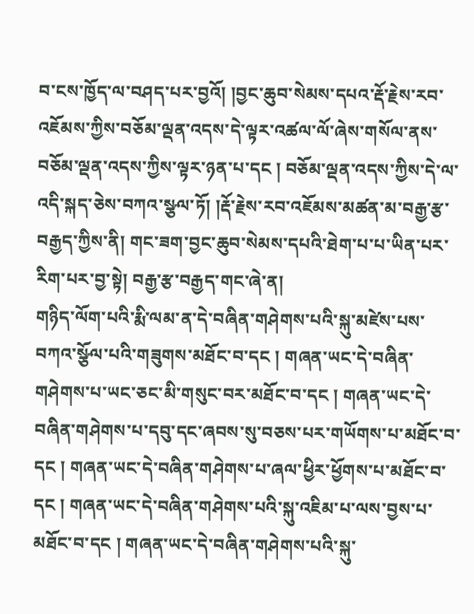བ་ངས་ཁྱོད་ལ་བཤད་པར་བྱའོ། །བྱང་ཆུབ་སེམས་དཔའ་རྡོ་རྗེས་རབ་འཇོམས་ཀྱིས་བཅོམ་ལྡན་འདས་དེ་ལྟར་འཚལ་ལོ་ཞེས་གསོལ་ནས་བཅོམ་ལྡན་འདས་ཀྱིས་ལྟར་ཉན་པ་དང ། བཅོམ་ལྡན་འདས་ཀྱིས་དེ་ལ་འདི་སྐད་ཅེས་བཀའ་སྩལ་ཏོ། །རྡོ་རྗེས་རབ་འཇོམས་མཚན་མ་བརྒྱ་རྩ་བརྒྱད་ཀྱིས་ནི། གང་ཟག་བྱང་ཆུབ་སེམས་དཔའི་ཐེག་པ་པ་ཡིན་པར་རིག་པར་བྱ་སྟེ། བརྒྱ་རྩ་བརྒྱད་གང་ཞེ་ན།
གཉིད་ལོག་པའི་རྨི་ལམ་ན་དེ་བཞིན་གཤེགས་པའི་སྐུ་མཛེས་པས་བཀའ་སྩོལ་པའི་གཟུགས་མཐོང་བ་དང ། གཞན་ཡང་དེ་བཞིན་གཤེགས་པ་ཡང་ཅང་མི་གསུང་བར་མཐོང་བ་དང ། གཞན་ཡང་དེ་བཞིན་གཤེགས་པ་དབུ་དང་ཞབས་སུ་བཅས་པར་གཡོགས་པ་མཐོང་བ་དང ། གཞན་ཡང་དེ་བཞིན་གཤེགས་པ་ཞལ་ཕྱིར་ཕྱོགས་པ་མཐོང་བ་དང ། གཞན་ཡང་དེ་བཞིན་གཤེགས་པའི་སྐུ་འཇིམ་པ་ལས་བྱས་པ་མཐོང་བ་དང ། གཞན་ཡང་དེ་བཞིན་གཤེགས་པའི་སྐུ་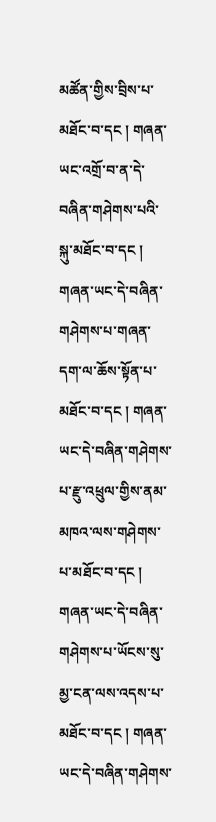མཚོན་གྱིས་བྲིས་པ་མཐོང་བ་དང ། གཞན་ཡང་འགྲོ་བ་ན་དེ་བཞིན་གཤེགས་པའི་སྐུ་མཐོང་བ་དང ། གཞན་ཡང་དེ་བཞིན་གཤེགས་པ་གཞན་དག་ལ་ཆོས་སྟོན་པ་མཐོང་བ་དང ། གཞན་ཡང་དེ་བཞིན་གཤེགས་པ་རྫུ་འཕྲུལ་གྱིས་ནམ་མཁའ་ལས་གཤེགས་པ་མཐོང་བ་དང ། གཞན་ཡང་དེ་བཞིན་གཤེགས་པ་ཡོངས་སུ་མྱ་ངན་ལས་འདས་པ་མཐོང་བ་དང ། གཞན་ཡང་དེ་བཞིན་གཤེགས་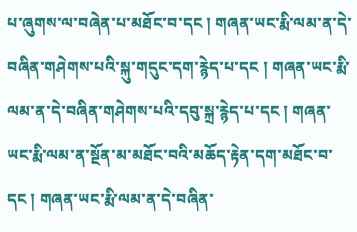པ་ཞུགས་ལ་བཞེན་པ་མཐོང་བ་དང ། གཞན་ཡང་རྨི་ལམ་ན་དེ་བཞིན་གཤེགས་པའི་སྐུ་གདུང་དག་རྙེད་པ་དང ། གཞན་ཡང་རྨི་ལམ་ན་དེ་བཞིན་གཤེགས་པའི་དབུ་སྐྲ་རྙེད་པ་དང ། གཞན་ཡང་རྨི་ལམ་ན་སྔོན་མ་མཐོང་བའི་མཆོད་རྟེན་དག་མཐོང་བ་དང ། གཞན་ཡང་རྨི་ལམ་ན་དེ་བཞིན་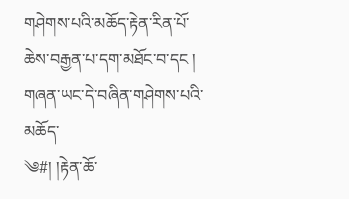གཤེགས་པའི་མཆོད་རྟེན་རིན་པོ་ཆེས་བརྒྱན་པ་དག་མཐོང་བ་དང ། གཞན་ཡང་དེ་བཞིན་གཤེགས་པའི་མཆོད་
༄#། །རྟེན་ཆོ་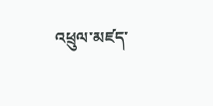འཕྲུལ་མཛད་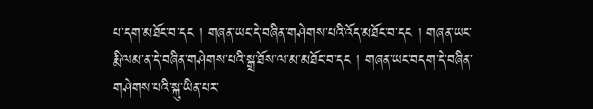པ་དག་མཐོང་བ་དང ། གཞན་ཡང་དེ་བཞིན་གཤེགས་པའི་འོད་མཐོང་བ་དང ། གཞན་ཡང་རྨི་ལམ་ན་དེ་བཞིན་གཤེགས་པའི་སྒྲ་ཐོས་ལ་མ་མཐོང་བ་དང ། གཞན་ཡང་བདག་དེ་བཞིན་གཤེགས་པའི་སྐུ་ཡིན་པར་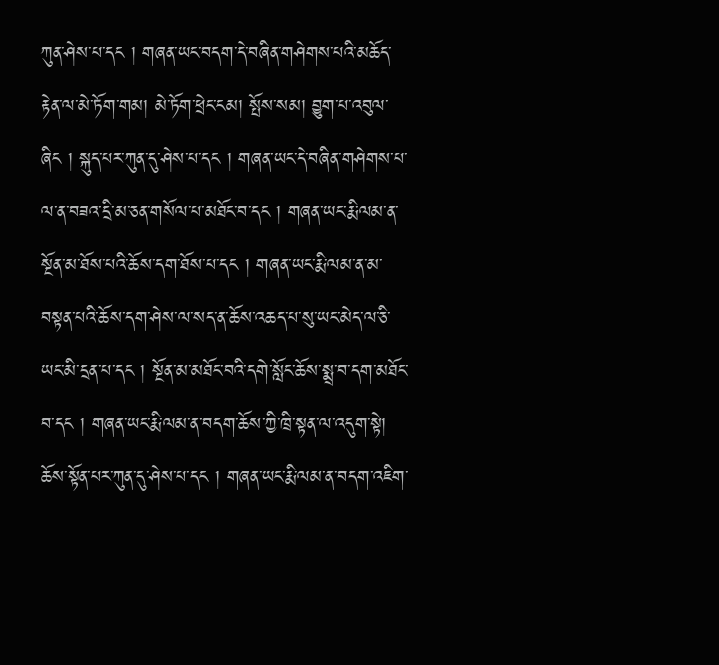ཀུན་ཤེས་པ་དང ། གཞན་ཡང་བདག་དེ་བཞིན་གཤེགས་པའི་མཆོད་རྟེན་ལ་མེ་ཏོག་གམ། མེ་ཏོག་ཕྲེང་ངམ། སྤོས་སམ། བྱུག་པ་འབུལ་ཞིང ། སྐུད་པར་ཀུན་དུ་ཤེས་པ་དང ། གཞན་ཡང་དེ་བཞིན་གཤེགས་པ་ལ་ན་བཟའ་དྲི་མ་ཅན་གསོལ་པ་མཐོང་བ་དང ། གཞན་ཡང་རྨི་ལམ་ན་སྔོན་མ་ཐོས་པའི་ཆོས་དག་ཐོས་པ་དང ། གཞན་ཡང་རྨི་ལམ་ན་མ་བསྟན་པའི་ཆོས་དག་ཤེས་ལ་སད་ན་ཆོས་འཆད་པ་སུ་ཡང་མེད་ལ་ཅི་ཡང་མི་དྲན་པ་དང ། སྔོན་མ་མཐོང་བའི་དགེ་སློང་ཆོས་སྨྲ་བ་དག་མཐོང་བ་དང ། གཞན་ཡང་རྨི་ལམ་ན་བདག་ཆོས་ཀྱི་ཁྲི་སྟན་ལ་འདུག་སྟེ། ཆོས་སྟོན་པར་ཀུན་དུ་ཤེས་པ་དང ། གཞན་ཡང་རྨི་ལམ་ན་བདག་འཇིག་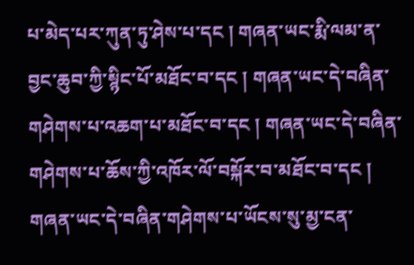པ་མེད་པར་ཀུན་ཏུ་ཤེས་པ་དང ། གཞན་ཡང་རྨི་ལམ་ན་བྱང་ཆུབ་ཀྱི་སྙིང་པོ་མཐོང་བ་དང ། གཞན་ཡང་དེ་བཞིན་གཤེགས་པ་འཆག་པ་མཐོང་བ་དང ། གཞན་ཡང་དེ་བཞིན་གཤེགས་པ་ཆོས་ཀྱི་འཁོར་ལོ་བསྐོར་བ་མཐོང་བ་དང ། གཞན་ཡང་དེ་བཞིན་གཤེགས་པ་ཡོངས་སུ་མྱ་ངན་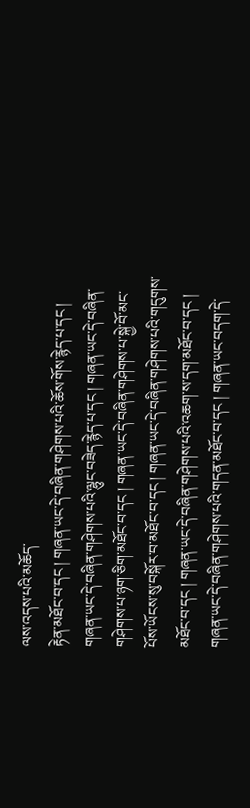ལས་འདས་པའི་མཆོད་
རྟེན་མཐོང་བ་དང ། གཞན་ཡང་དེ་བཞིན་གཤེགས་པའི་ཆོས་གོས་རྙེད་པ་དང ། གཞན་ཡང་དེ་བཞིན་གཤེགས་པའི་ལྷུང་བཟེད་རྙེད་པ་དང ། གཞན་ཡང་དེ་བཞིན་གཤེགས་པ་ཉག་ཅིག་མཐོང་བ་དང ། གཞན་ཡང་དེ་བཞིན་གཤེགས་པ་སྐྱེ་བོ་མང་པོས་ཡོངས་སུ་བསྐོར་བ་མཐོང་བ་དང ། གཞན་ཡང་དེ་བཞིན་གཤེགས་པའི་གདུགས་མཐོང་བ་དང ། གཞན་ཡང་དེ་བཞིན་གཤེགས་པའི་འཆག་ས་དག་མཐོང་བ་དང ། གཞན་ཡང་དེ་བཞིན་གཤེགས་པའི་གདན་མཐོང་བ་དང ། གཞན་ཡང་བདག་དེ་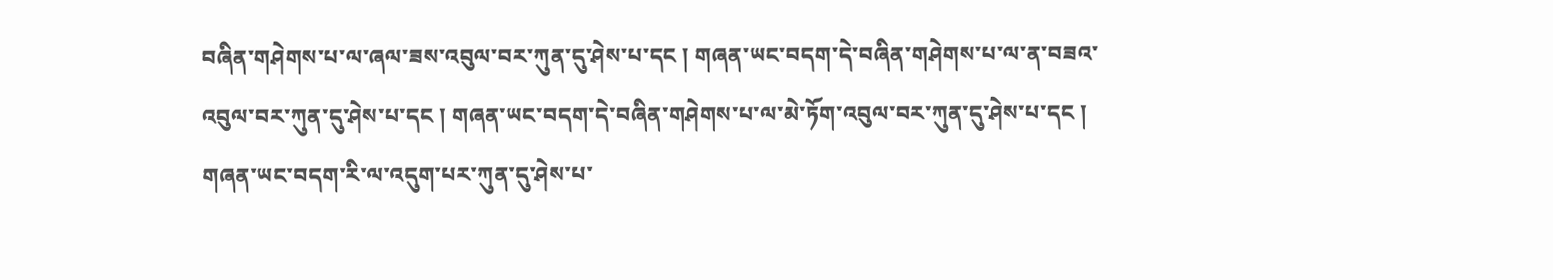བཞིན་གཤེགས་པ་ལ་ཞལ་ཟས་འབུལ་བར་ཀུན་དུ་ཤེས་པ་དང ། གཞན་ཡང་བདག་དེ་བཞིན་གཤེགས་པ་ལ་ན་བཟའ་འབུལ་བར་ཀུན་དུ་ཤེས་པ་དང ། གཞན་ཡང་བདག་དེ་བཞིན་གཤེགས་པ་ལ་མེ་ཏོག་འབུལ་བར་ཀུན་དུ་ཤེས་པ་དང ། གཞན་ཡང་བདག་རི་ལ་འདུག་པར་ཀུན་དུ་ཤེས་པ་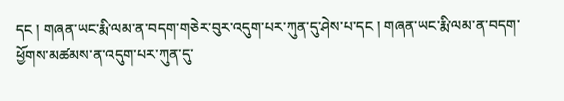དང ། གཞན་ཡང་རྨི་ལམ་ན་བདག་གཅེར་བུར་འདུག་པར་ཀུན་དུ་ཤེས་པ་དང ། གཞན་ཡང་རྨི་ལམ་ན་བདག་ཕྱོགས་མཚམས་ན་འདུག་པར་ཀུན་དུ་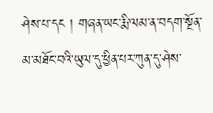ཤེས་པ་དང ། གཞན་ཡང་རྨི་ལམ་ན་བདག་སྔོན་མ་མཐོང་བའི་ཡུལ་དུ་ཕྱིན་པར་ཀུན་དུ་ཤེས་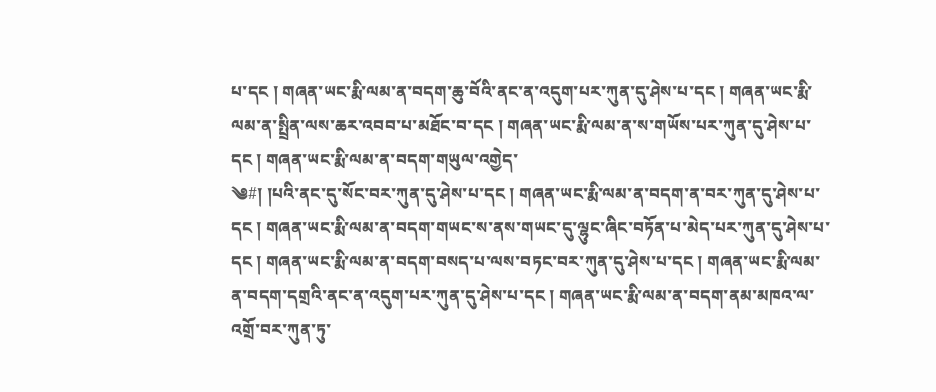པ་དང ། གཞན་ཡང་རྨི་ལམ་ན་བདག་ཆུ་བོའི་ནང་ན་འདུག་པར་ཀུན་དུ་ཤེས་པ་དང ། གཞན་ཡང་རྨི་ལམ་ན་སྤྲིན་ལས་ཆར་འབབ་པ་མཐོང་བ་དང ། གཞན་ཡང་རྨི་ལམ་ན་ས་གཡོས་པར་ཀུན་དུ་ཤེས་པ་དང ། གཞན་ཡང་རྨི་ལམ་ན་བདག་གཡུལ་འགྱེད་
༄#། །པའི་ནང་དུ་སོང་བར་ཀུན་དུ་ཤེས་པ་དང ། གཞན་ཡང་རྨི་ལམ་ན་བདག་ན་བར་ཀུན་དུ་ཤེས་པ་དང ། གཞན་ཡང་རྨི་ལམ་ན་བདག་གཡང་ས་ནས་གཡང་དུ་ལྷུང་ཞིང་བཏོན་པ་མེད་པར་ཀུན་དུ་ཤེས་པ་དང ། གཞན་ཡང་རྨི་ལམ་ན་བདག་བསད་པ་ལས་བཏང་བར་ཀུན་དུ་ཤེས་པ་དང ། གཞན་ཡང་རྨི་ལམ་ན་བདག་དགྲའི་ནང་ན་འདུག་པར་ཀུན་དུ་ཤེས་པ་དང ། གཞན་ཡང་རྨི་ལམ་ན་བདག་ནམ་མཁའ་ལ་འགྲོ་བར་ཀུན་ཏུ་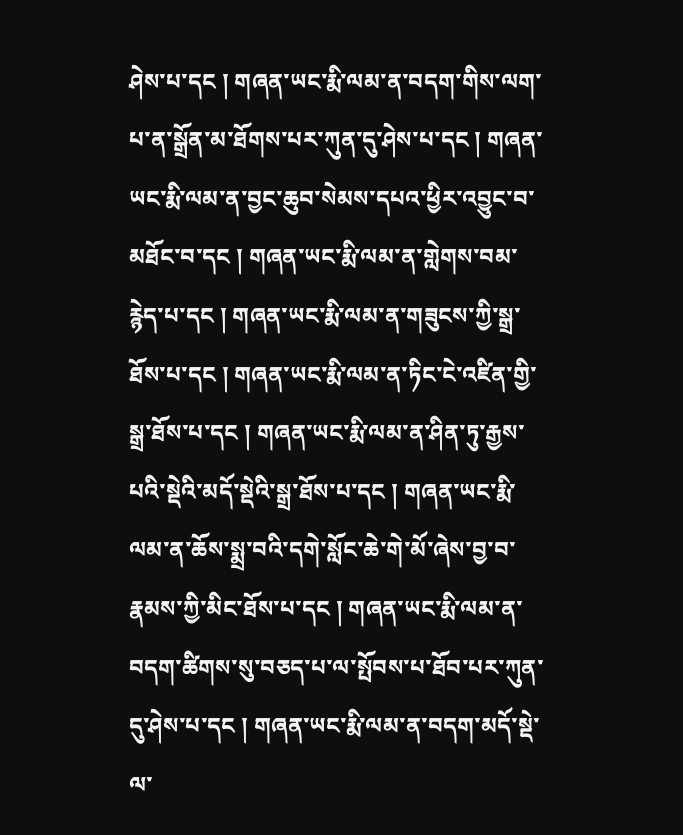ཤེས་པ་དང ། གཞན་ཡང་རྨི་ལམ་ན་བདག་གིས་ལག་པ་ན་སྒྲོན་མ་ཐོགས་པར་ཀུན་དུ་ཤེས་པ་དང ། གཞན་ཡང་རྨི་ལམ་ན་བྱང་ཆུབ་སེམས་དཔའ་ཕྱིར་འབྱུང་བ་མཐོང་བ་དང ། གཞན་ཡང་རྨི་ལམ་ན་གླེགས་བམ་རྙེད་པ་དང ། གཞན་ཡང་རྨི་ལམ་ན་གཟུངས་ཀྱི་སྒྲ་ཐོས་པ་དང ། གཞན་ཡང་རྨི་ལམ་ན་ཏིང་ངེ་འཛིན་གྱི་སྒྲ་ཐོས་པ་དང ། གཞན་ཡང་རྨི་ལམ་ན་ཤིན་ཏུ་རྒྱས་པའི་སྡེའི་མདོ་སྡེའི་སྒྲ་ཐོས་པ་དང ། གཞན་ཡང་རྨི་ལམ་ན་ཆོས་སྨྲ་བའི་དགེ་སློང་ཆེ་གེ་མོ་ཞེས་བྱ་བ་རྣམས་ཀྱི་མིང་ཐོས་པ་དང ། གཞན་ཡང་རྨི་ལམ་ན་བདག་ཚིགས་སུ་བཅད་པ་ལ་སྤོབས་པ་ཐོབ་པར་ཀུན་དུ་ཤེས་པ་དང ། གཞན་ཡང་རྨི་ལམ་ན་བདག་མདོ་སྡེ་ལ་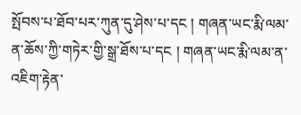སྤོབས་པ་ཐོབ་པར་ཀུན་དུ་ཤེས་པ་དང ། གཞན་ཡང་རྨི་ལམ་ན་ཆོས་ཀྱི་གཏེར་གྱི་སྒྲ་ཐོས་པ་དང ། གཞན་ཡང་རྨི་ལམ་ན་འཇིག་རྟེན་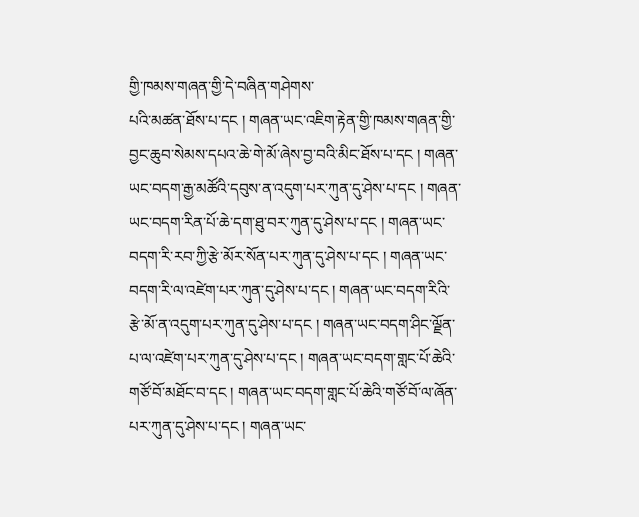གྱི་ཁམས་གཞན་གྱི་དེ་བཞིན་གཤེགས་
པའི་མཚན་ཐོས་པ་དང ། གཞན་ཡང་འཇིག་རྟེན་གྱི་ཁམས་གཞན་གྱི་བྱང་ཆུབ་སེམས་དཔའ་ཆེ་གེ་མོ་ཞེས་བྱ་བའི་མིང་ཐོས་པ་དང ། གཞན་ཡང་བདག་རྒྱ་མཚོའི་དབུས་ན་འདུག་པར་ཀུན་དུ་ཤེས་པ་དང ། གཞན་ཡང་བདག་རིན་པོ་ཆེ་དག་ཐུ་བར་ཀུན་དུ་ཤེས་པ་དང ། གཞན་ཡང་བདག་རི་རབ་ཀྱི་རྩེ་མོར་སོན་པར་ཀུན་དུ་ཤེས་པ་དང ། གཞན་ཡང་བདག་རི་ལ་འཛེག་པར་ཀུན་དུ་ཤེས་པ་དང ། གཞན་ཡང་བདག་རིའི་རྩེ་མོ་ན་འདུག་པར་ཀུན་དུ་ཤེས་པ་དང ། གཞན་ཡང་བདག་ཤིང་ལྗོན་པ་ལ་འཛེག་པར་ཀུན་དུ་ཤེས་པ་དང ། གཞན་ཡང་བདག་གླང་པོ་ཆེའི་གཙོ་བོ་མཐོང་བ་དང ། གཞན་ཡང་བདག་གླང་པོ་ཆེའི་གཙོ་བོ་ལ་ཞོན་པར་ཀུན་དུ་ཤེས་པ་དང ། གཞན་ཡང་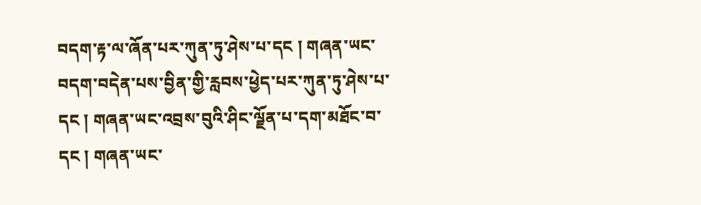བདག་རྟ་ལ་ཞོན་པར་ཀུན་ཏུ་ཤེས་པ་དང ། གཞན་ཡང་བདག་བདེན་པས་བྱིན་གྱི་རླབས་ཕྱེད་པར་ཀུན་ཏུ་ཤེས་པ་དང ། གཞན་ཡང་འབྲས་བུའི་ཤིང་ལྗོན་པ་དག་མཐོང་བ་དང ། གཞན་ཡང་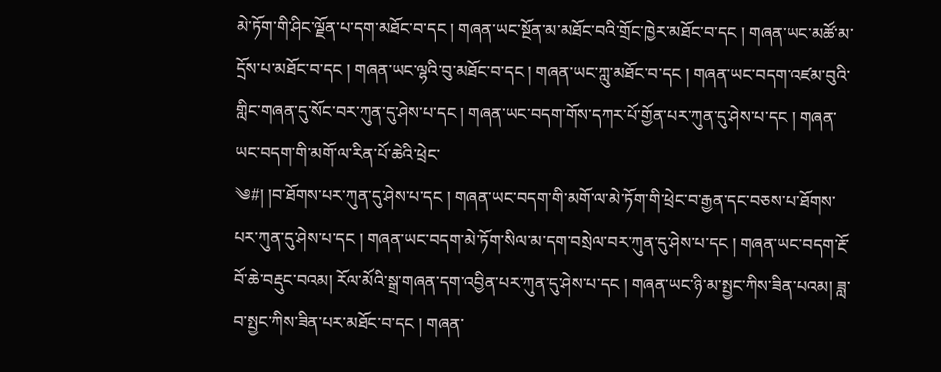མེ་ཏོག་གི་ཤིང་ལྗོན་པ་དག་མཐོང་བ་དང ། གཞན་ཡང་སྔོན་མ་མཐོང་བའི་གྲོང་ཁྱེར་མཐོང་བ་དང ། གཞན་ཡང་མཚོ་མ་དྲོས་པ་མཐོང་བ་དང ། གཞན་ཡང་ལྷའི་བུ་མཐོང་བ་དང ། གཞན་ཡང་ཀླུ་མཐོང་བ་དང ། གཞན་ཡང་བདག་འཛམ་བུའི་གླིང་གཞན་དུ་སོང་བར་ཀུན་དུ་ཤེས་པ་དང ། གཞན་ཡང་བདག་གོས་དཀར་པོ་གྱོན་པར་ཀུན་དུ་ཤེས་པ་དང ། གཞན་ཡང་བདག་གི་མགོ་ལ་རིན་པོ་ཆེའི་ཕྲེང་
༄#། །བ་ཐོགས་པར་ཀུན་དུ་ཤེས་པ་དང ། གཞན་ཡང་བདག་གི་མགོ་ལ་མེ་ཏོག་གི་ཕྲེང་བ་རྒྱན་དང་བཅས་པ་ཐོགས་པར་ཀུན་དུ་ཤེས་པ་དང ། གཞན་ཡང་བདག་མེ་ཏོག་སིལ་མ་དག་བསྲེལ་བར་ཀུན་དུ་ཤེས་པ་དང ། གཞན་ཡང་བདག་རྔོ་བོ་ཆེ་བརྡུང་བའམ། རོལ་མོའི་སྒྲ་གཞན་དག་འབྱིན་པར་ཀུན་དུ་ཤེས་པ་དང ། གཞན་ཡང་ཉི་མ་སྤྱང་ཀིས་ཟིན་པའམ། ཟླ་བ་སྤྱང་ཀིས་ཟིན་པར་མཐོང་བ་དང ། གཞན་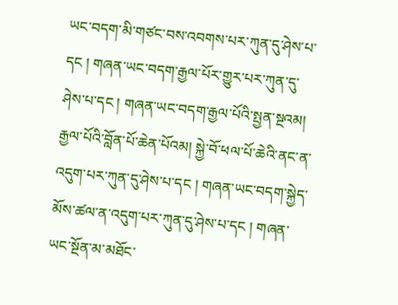ཡང་བདག་མི་གཙང་བས་འབགས་པར་ཀུན་དུ་ཤེས་པ་དང ། གཞན་ཡང་བདག་རྒྱལ་པོར་གྱུར་པར་ཀུན་དུ་ཤེས་པ་དང ། གཞན་ཡང་བདག་རྒྱལ་པོའི་སྤྱན་སྔའམ། རྒྱལ་པོའི་བློན་པོ་ཆེན་པོའམ། སྐྱེ་བོ་ཕལ་པོ་ཆེའི་ནང་ན་འདུག་པར་ཀུན་དུ་ཤེས་པ་དང ། གཞན་ཡང་བདག་སྐྱེད་མོས་ཚལ་ན་འདུག་པར་ཀུན་དུ་ཤེས་པ་དང ། གཞན་ཡང་སྔོན་མ་མཐོང་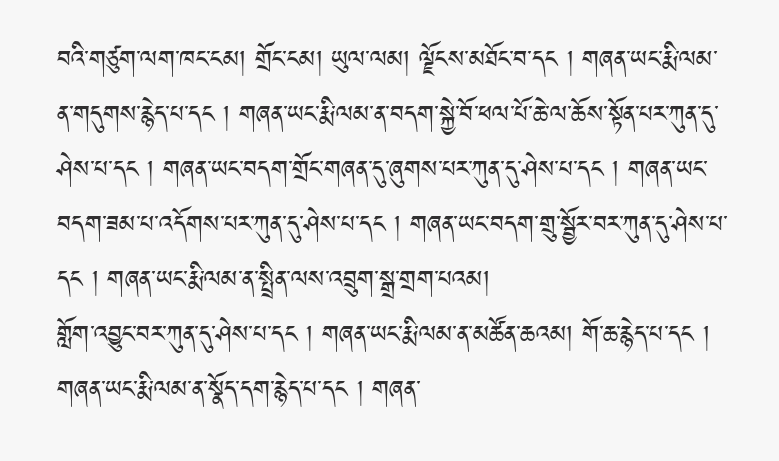བའི་གཙུག་ལག་ཁང་ངམ། གྲོང་ངམ། ཡུལ་ལམ། ལྗོངས་མཐོང་བ་དང ། གཞན་ཡང་རྨི་ལམ་ན་གདུགས་རྙེད་པ་དང ། གཞན་ཡང་རྨི་ལམ་ན་བདག་སྐྱེ་བོ་ཕལ་པོ་ཆེ་ལ་ཆོས་སྟོན་པར་ཀུན་དུ་ཤེས་པ་དང ། གཞན་ཡང་བདག་གྲོང་གཞན་དུ་ཞུགས་པར་ཀུན་དུ་ཤེས་པ་དང ། གཞན་ཡང་བདག་ཟམ་པ་འདོགས་པར་ཀུན་དུ་ཤེས་པ་དང ། གཞན་ཡང་བདག་གྲུ་སྦྱོར་བར་ཀུན་དུ་ཤེས་པ་དང ། གཞན་ཡང་རྨི་ལམ་ན་སྤྲིན་ལས་འབྲུག་སྒྲ་གྲག་པའམ།
གློག་འབྱུང་བར་ཀུན་དུ་ཤེས་པ་དང ། གཞན་ཡང་རྨི་ལམ་ན་མཚོན་ཆའམ། གོ་ཆ་རྙེད་པ་དང ། གཞན་ཡང་རྨི་ལམ་ན་སྣོད་དག་རྙེད་པ་དང ། གཞན་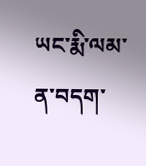ཡང་རྨི་ལམ་ན་བདག་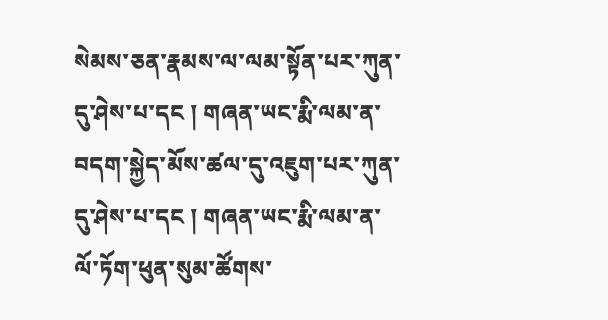སེམས་ཅན་རྣམས་ལ་ལམ་སྟོན་པར་ཀུན་དུ་ཤེས་པ་དང ། གཞན་ཡང་རྨི་ལམ་ན་བདག་སྐྱེད་མོས་ཚལ་དུ་འཇུག་པར་ཀུན་དུ་ཤེས་པ་དང ། གཞན་ཡང་རྨི་ལམ་ན་ལོ་ཏོག་ཕུན་སུམ་ཚོགས་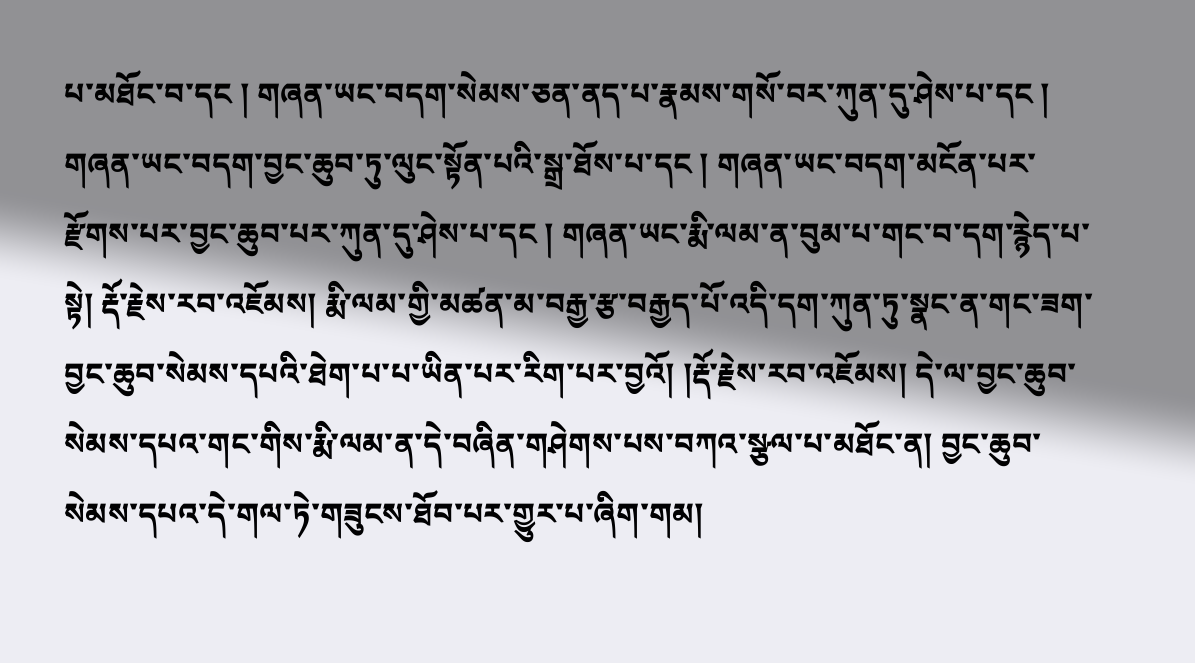པ་མཐོང་བ་དང ། གཞན་ཡང་བདག་སེམས་ཅན་ནད་པ་རྣམས་གསོ་བར་ཀུན་དུ་ཤེས་པ་དང ། གཞན་ཡང་བདག་བྱང་ཆུབ་ཏུ་ལུང་སྟོན་པའི་སྒྲ་ཐོས་པ་དང ། གཞན་ཡང་བདག་མངོན་པར་རྫོགས་པར་བྱང་ཆུབ་པར་ཀུན་དུ་ཤེས་པ་དང ། གཞན་ཡང་རྨི་ལམ་ན་བུམ་པ་གང་བ་དག་རྙེད་པ་སྟེ། རྡོ་རྗེས་རབ་འཇོམས། རྨི་ལམ་གྱི་མཚན་མ་བརྒྱ་རྩ་བརྒྱད་པོ་འདི་དག་ཀུན་ཏུ་སྣང་ན་གང་ཟག་བྱང་ཆུབ་སེམས་དཔའི་ཐེག་པ་པ་ཡིན་པར་རིག་པར་བྱའོ། །རྡོ་རྗེས་རབ་འཇོམས། དེ་ལ་བྱང་ཆུབ་སེམས་དཔའ་གང་གིས་རྨི་ལམ་ན་དེ་བཞིན་གཤེགས་པས་བཀའ་སྩལ་པ་མཐོང་ན། བྱང་ཆུབ་སེམས་དཔའ་དེ་གལ་ཏེ་གཟུངས་ཐོབ་པར་གྱུར་པ་ཞིག་གམ།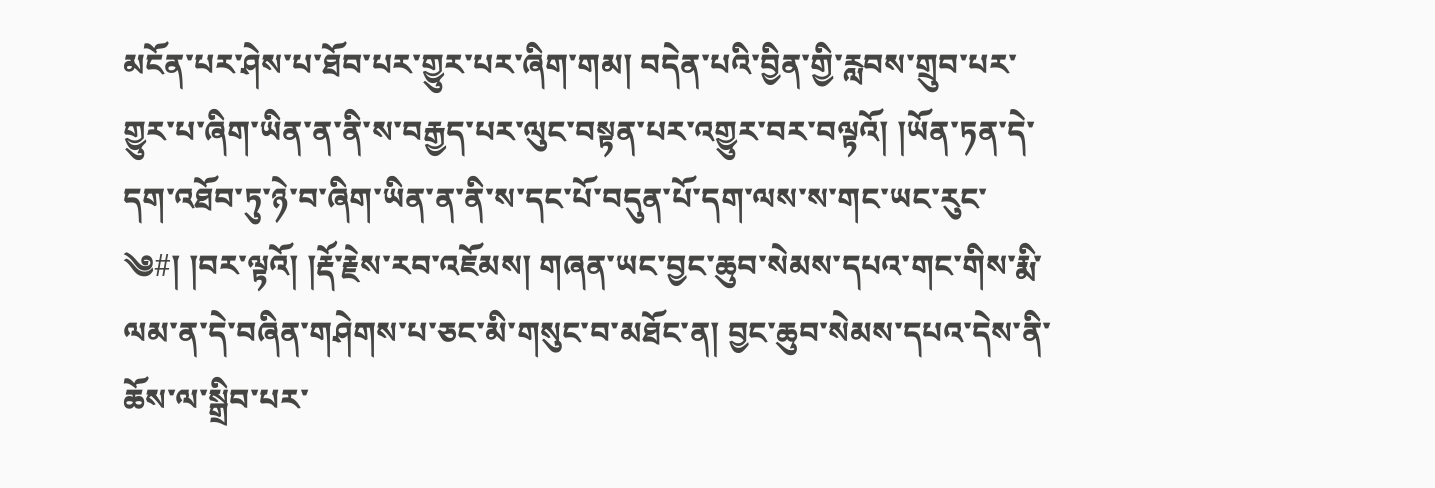མངོན་པར་ཤེས་པ་ཐོབ་པར་གྱུར་པར་ཞིག་གམ། བདེན་པའི་བྱིན་གྱི་རླབས་གྲུབ་པར་གྱུར་པ་ཞིག་ཡིན་ན་ནི་ས་བརྒྱད་པར་ལུང་བསྟན་པར་འགྱུར་བར་བལྟའོ། །ཡོན་ཏན་དེ་དག་འཐོབ་ཏུ་ཉེ་བ་ཞིག་ཡིན་ན་ནི་ས་དང་པོ་བདུན་པོ་དག་ལས་ས་གང་ཡང་རུང་
༄#། །བར་ལྟའོ། །རྡོ་རྗེས་རབ་འཇོམས། གཞན་ཡང་བྱང་ཆུབ་སེམས་དཔའ་གང་གིས་རྨི་ལམ་ན་དེ་བཞིན་གཤེགས་པ་ཅང་མི་གསུང་བ་མཐོང་ན། བྱང་ཆུབ་སེམས་དཔའ་དེས་ནི་ཆོས་ལ་སྒྲིབ་པར་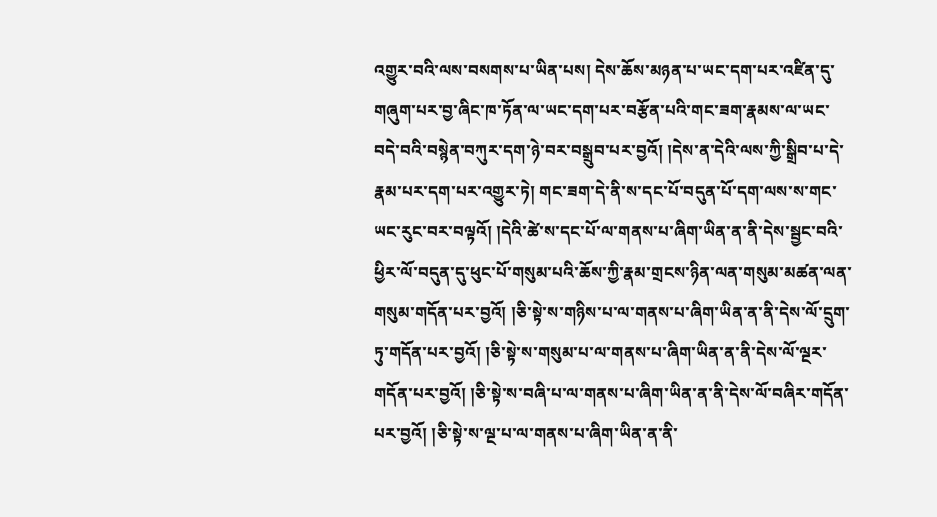འགྱུར་བའི་ལས་བསགས་པ་ཡིན་པས། དེས་ཆོས་མཉན་པ་ཡང་དག་པར་འཛིན་དུ་གཞུག་པར་བྱ་ཞིང་ཁ་ཏོན་ལ་ཡང་དག་པར་བརྩོན་པའི་གང་ཟག་རྣམས་ལ་ཡང་བདེ་བའི་བསྙེན་བཀུར་དག་ཉེ་བར་བསྒྲུབ་པར་བྱའོ། །དེས་ན་དེའི་ལས་ཀྱི་སྒྲིབ་པ་དེ་རྣམ་པར་དག་པར་འགྱུར་ཏེ། གང་ཟག་དེ་ནི་ས་དང་པོ་བདུན་པོ་དག་ལས་ས་གང་ཡང་རུང་བར་བལྟའོ། །དེའི་ཚེ་ས་དང་པོ་ལ་གནས་པ་ཞིག་ཡིན་ན་ནི་དེས་སྦྱང་བའི་ཕྱིར་ལོ་བདུན་དུ་ཕུང་པོ་གསུམ་པའི་ཆོས་ཀྱི་རྣམ་གྲངས་ཉིན་ལན་གསུམ་མཚན་ལན་གསུམ་གདོན་པར་བྱའོ། །ཅི་སྟེ་ས་གཉིས་པ་ལ་གནས་པ་ཞིག་ཡིན་ན་ནི་དེས་ལོ་དྲུག་ཏུ་གདོན་པར་བྱའོ། །ཅི་སྟེ་ས་གསུམ་པ་ལ་གནས་པ་ཞིག་ཡིན་ན་ནི་དེས་ལོ་ལྔར་གདོན་པར་བྱའོ། །ཅི་སྟེ་ས་བཞི་པ་ལ་གནས་པ་ཞིག་ཡིན་ན་ནི་དེས་ལོ་བཞིར་གདོན་པར་བྱའོ། །ཅི་སྟེ་ས་ལྔ་པ་ལ་གནས་པ་ཞིག་ཡིན་ན་ནི་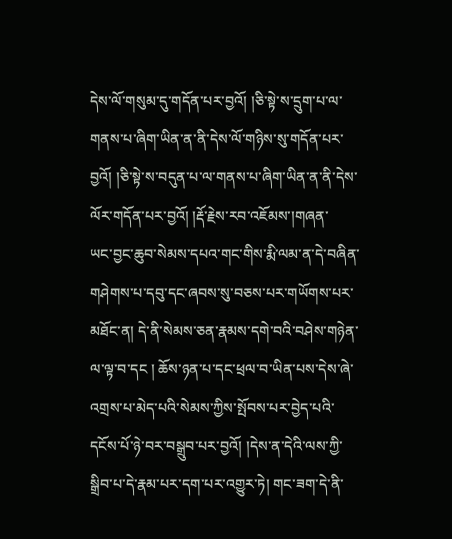དེས་ལོ་གསུམ་དུ་གདོན་པར་བྱའོ། །ཅི་སྟེ་ས་དྲུག་པ་ལ་གནས་པ་ཞིག་ཡིན་ན་ནི་དེས་ལོ་གཉིས་སུ་གདོན་པར་བྱའོ། །ཅི་སྟེ་ས་བདུན་པ་ལ་གནས་པ་ཞིག་ཡིན་ན་ནི་དེས་ལོར་གདོན་པར་བྱའོ། །རྡོ་རྗེས་རབ་འཇོམས་།གཞན་
ཡང་བྱང་ཆུབ་སེམས་དཔའ་གང་གིས་རྨི་ལམ་ན་དེ་བཞིན་གཤེགས་པ་དབུ་དང་ཞབས་སུ་བཅས་པར་གཡོགས་པར་མཐོང་ན། དེ་ནི་སེམས་ཅན་རྣམས་དགེ་བའི་བཤེས་གཉེན་ལ་ལྟ་བ་དང ། ཆོས་ཉན་པ་དང་ཕྲལ་བ་ཡིན་པས་དེས་ཞེ་འགྲས་པ་མེད་པའི་སེམས་ཀྱིས་སྤོབས་པར་བྱེད་པའི་དངོས་པོ་ཉེ་བར་བསྒྲུབ་པར་བྱའོ། །དེས་ན་དེའི་ལས་ཀྱི་སྒྲིབ་པ་དེ་རྣམ་པར་དག་པར་འགྱུར་ཏེ། གང་ཟག་དེ་ནི་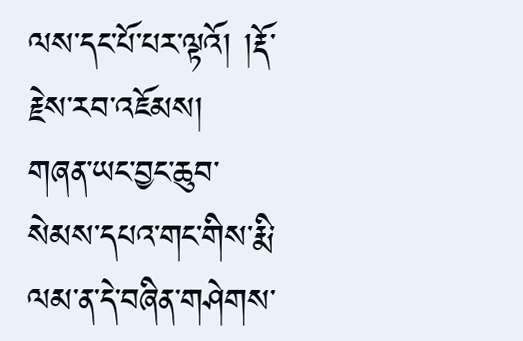ལས་དང་པོ་པར་ལྟའོ། །རྡོ་རྗེས་རབ་འཇོམས། གཞན་ཡང་བྱང་ཆུབ་སེམས་དཔའ་གང་གིས་རྨི་ལམ་ན་དེ་བཞིན་གཤེགས་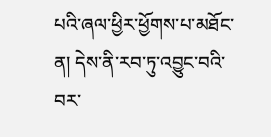པའི་ཞལ་ཕྱིར་ཕྱོགས་པ་མཐོང་ན། དེས་ནི་རབ་ཏུ་འབྱུང་བའི་བར་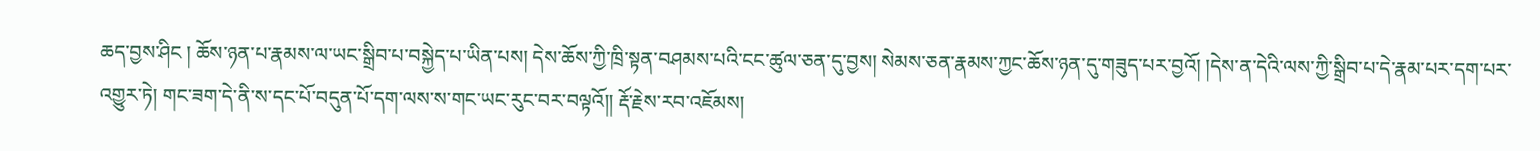ཆད་བྱས་ཤིང ། ཆོས་ཉན་པ་རྣམས་ལ་ཡང་སྒྲིབ་པ་བསྐྱེད་པ་ཡིན་པས། དེས་ཆོས་ཀྱི་ཁྲི་སྟན་བཤམས་པའི་ངང་ཚུལ་ཅན་དུ་བྱས། སེམས་ཅན་རྣམས་ཀྱང་ཆོས་ཉན་དུ་གཟུད་པར་བྱའོ། །དེས་ན་དེའི་ལས་ཀྱི་སྒྲིབ་པ་དེ་རྣམ་པར་དག་པར་འགྱུར་ཏེ། གང་ཟག་དེ་ནི་ས་དང་པོ་བདུན་པོ་དག་ལས་ས་གང་ཡང་རུང་བར་བལྟའོ།། རྡོ་རྗེས་རབ་འཇོམས།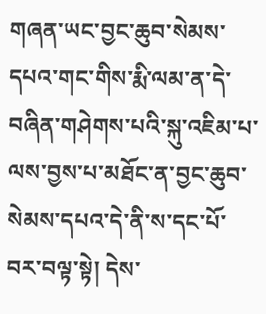གཞན་ཡང་བྱང་ཆུབ་སེམས་དཔའ་གང་གིས་རྨི་ལམ་ན་དེ་བཞིན་གཤེགས་པའི་སྐུ་འཇིམ་པ་ལས་བྱས་པ་མཐོང་ན་བྱང་ཆུབ་སེམས་དཔའ་དེ་ནི་ས་དང་པོ་བར་བལྟ་སྟེ། དེས་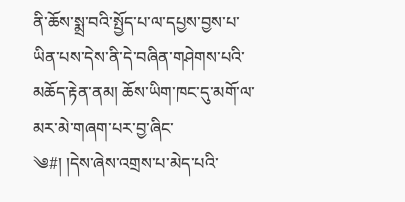ནི་ཆོས་སྨྲ་བའི་སྤྱོད་པ་ལ་དཔྱས་བྱས་པ་ཡིན་པས་དེས་ནི་དེ་བཞིན་གཤེགས་པའི་མཆོད་རྟེན་ནམ། ཆོས་ཡིག་ཁང་དུ་མགོ་ལ་མར་མེ་གཞག་པར་བྱ་ཞིང་
༄#། །དེས་ཞེས་འགྲས་པ་མེད་པའི་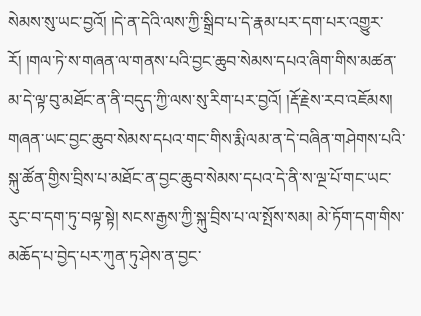སེམས་སུ་ཡང་བྱའོ། །དེ་ན་དེའི་ལས་ཀྱི་སྒྲིབ་པ་དེ་རྣམ་པར་དག་པར་འགྱུར་རོ། །གལ་ཏེ་ས་གཞན་ལ་གནས་པའི་བྱང་ཆུབ་སེམས་དཔའ་ཞིག་གིས་མཚན་མ་དེ་ལྟ་བུ་མཐོང་ན་ནི་བདུད་ཀྱི་ལས་སུ་རིག་པར་བྱའོ། །རྡོ་རྗེས་རབ་འཇོམས། གཞན་ཡང་བྱང་ཆུབ་སེམས་དཔའ་གང་གིས་རྨི་ལམ་ན་དེ་བཞིན་གཤེགས་པའི་སྐུ་ཚོན་གྱིས་བྲིས་པ་མཐོང་ན་བྱང་ཆུབ་སེམས་དཔའ་དེ་ནི་ས་ལྔ་པོ་གང་ཡང་རུང་བ་དག་ཏུ་བལྟ་སྟེ། སངས་རྒྱས་ཀྱི་སྐུ་བྲིས་པ་ལ་སྤོས་སམ། མེ་ཏོག་དག་གིས་མཆོད་པ་བྱེད་པར་ཀུན་ཏུ་ཤེས་ན་བྱང་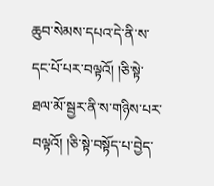ཆུབ་སེམས་དཔའ་དེ་ནི་ས་དང་པོ་པར་བལྟའོ། །ཅི་སྟེ་ཐལ་མོ་སྦྱར་ནི་ས་གཉིས་པར་བལྟའོ། །ཅི་སྟེ་བསྟོད་པ་བྱེད་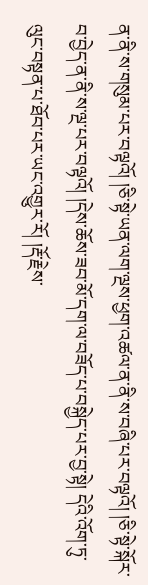ན་ནི་ས་གསུམ་པར་བལྟའོ། །ཅི་སྟེ་ཡན་ལག་ལྔས་ཕྱག་འཚལ་ན་ནི་ས་བཞི་པར་བལྟའོ། །ཅི་སྟེ་སྐོར་བ་བྱེད་ན་ནི་ས་ལྔ་པར་བལྟའོ། །དེས་ཆོས་ཟབ་མོ་དག་ལ་བཟོད་པ་བསྐྱེད་པར་བྱ་སྟེ། དེའི་འོག་ཏུ་ལུང་བསྟན་པ་ཐོབ་པར་ཡང་འགྱུར་རོ། །རྡོ་རྗེས་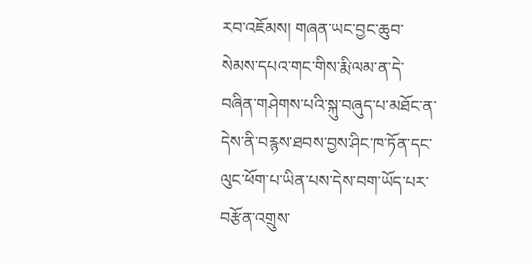རབ་འཇོམས། གཞན་ཡང་བྱང་ཆུབ་སེམས་དཔའ་གང་གིས་རྨི་ལམ་ན་དེ་བཞིན་གཤེགས་པའི་སྐུ་བཞུད་པ་མཐོང་ན་དེས་ནི་བརྙས་ཐབས་བྱས་ཤིང་ཁ་ཏོན་དང་ལུང་ཕོག་པ་ཡིན་པས་དེས་བག་ཡོད་པར་བརྩོན་འགྲུས་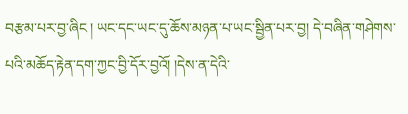བརྩམ་པར་བྱ་ཞིང ། ཡང་དང་ཡང་དུ་ཆོས་མཉན་པ་ཡང་སྦྱིན་པར་བྱ། དེ་བཞིན་གཤེགས་
པའི་མཆོད་རྟེན་དག་ཀྱང་བྱི་དོར་བྱའོ། །དེས་ན་དེའི་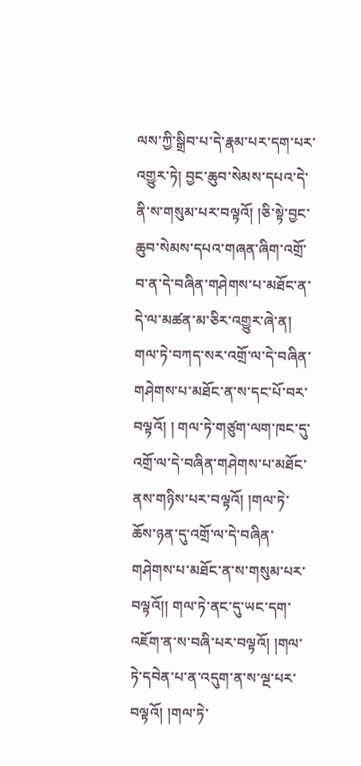ལས་ཀྱི་སྒྲིབ་པ་དེ་རྣམ་པར་དག་པར་འགྱུར་ཏེ། བྱང་ཆུབ་སེམས་དཔའ་དེ་ནི་ས་གསུམ་པར་བལྟའོ། །ཅི་སྟེ་བྱང་ཆུབ་སེམས་དཔའ་གཞན་ཞིག་འགྲོ་བ་ན་དེ་བཞིན་གཤེགས་པ་མཐོང་ན་དེ་ལ་མཚན་མ་ཅིར་འགྱུར་ཞེ་ན། གལ་ཏེ་བཀད་སར་འགྲོ་ལ་དེ་བཞིན་གཤེགས་པ་མཐོང་ན་ས་དང་པོ་བར་བལྟའོ། ། གལ་ཏེ་གཙུག་ལག་ཁང་དུ་འགྲོ་ལ་དེ་བཞིན་གཤེགས་པ་མཐོང་ནས་གཉིས་པར་བལྟའོ། །གལ་ཏེ་ཆོས་ཉན་དུ་འགྲོ་ལ་དེ་བཞིན་གཤེགས་པ་མཐོང་ན་ས་གསུམ་པར་བལྟའོ།། གལ་ཏེ་ནང་དུ་ཡང་དག་འཇོག་ན་ས་བཞི་པར་བལྟའོ། །གལ་ཏེ་དབེན་པ་ན་འདུག་ན་ས་ལྔ་པར་བལྟའོ། །གལ་ཏེ་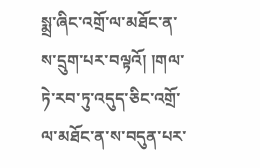སྨྲ་ཞིང་འགྲོ་ལ་མཐོང་ན་ས་དྲུག་པར་བལྟའོ། །གལ་ཏེ་རབ་ཏུ་འདུད་ཅིང་འགྲོ་ལ་མཐོང་ན་ས་བདུན་པར་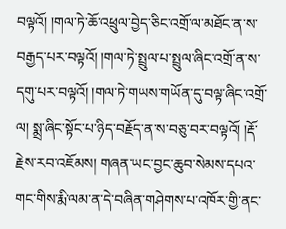བལྟའོ། །གལ་ཏེ་ཆོ་འཕྲུལ་བྱེད་ཅིང་འགྲོ་ལ་མཐོང་ན་ས་བརྒྱད་པར་བལྟའོ། །གལ་ཏེ་སྤྲུལ་པ་སྤྲུལ་ཞིང་འགྲོ་ན་ས་དགུ་པར་བལྟའོ། །གལ་ཏེ་གཡས་གཡོན་དུ་བལྟ་ཞིང་འགྲོ་ལ། སྨྲ་ཞིང་སྟོང་པ་ཉིད་བརྗོད་ན་ས་བཅུ་བར་བལྟའོ། །རྡོ་རྗེས་རབ་འཇོམས། གཞན་ཡང་བྱང་ཆུབ་སེམས་དཔའ་གང་གིས་རྨི་ལམ་ན་དེ་བཞིན་གཤེགས་པ་འཁོར་གྱི་ནང་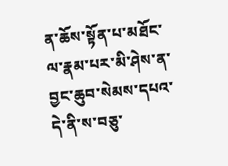ན་ཆོས་སྟོན་པ་མཐོང་ལ་རྣམ་པར་མི་ཤེས་ན་བྱང་ཆུབ་སེམས་དཔའ་དེ་ནི་ས་བཅུ་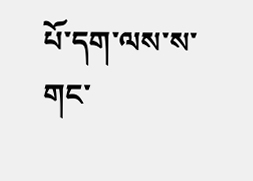པོ་དག་ལས་ས་གང་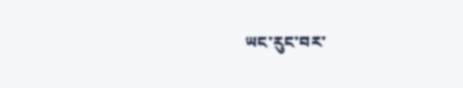ཡང་རུང་བར་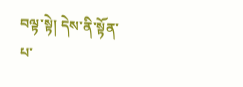བལྟ་སྟེ། དེས་ནི་སྟོན་པ་